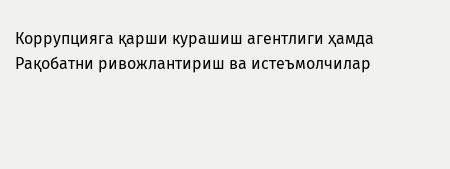Коррупцияга қарши курашиш агентлиги ҳамда Рақобатни ривожлантириш ва истеъмолчилар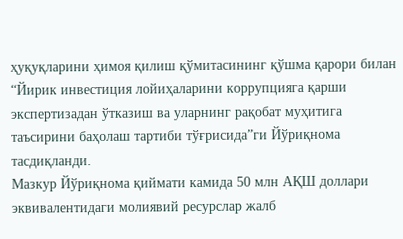ҳуқуқларини ҳимоя қилиш қўмитасининг қўшма қарори билан “Йирик инвестиция лойиҳаларини коррупцияга қарши экспертизадан ўтказиш ва уларнинг рақобат муҳитига таъсирини баҳолаш тартиби тўғрисида”ги Йўриқнома тасдиқланди.
Мазкур Йўриқнома қиймати камида 50 млн АҚШ доллари эквивалентидаги молиявий ресурслар жалб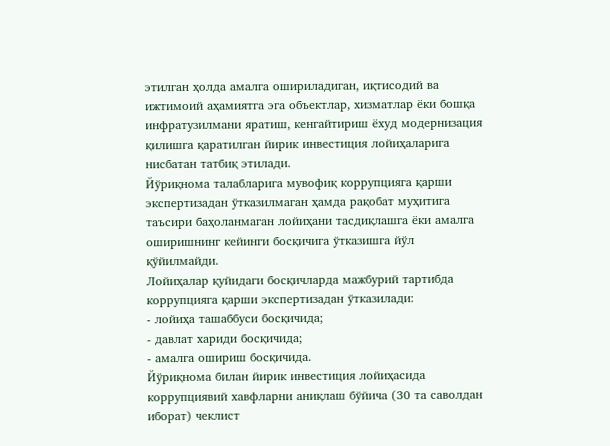этилган ҳолда амалга ошириладиган, иқтисодий ва ижтимоий аҳамиятга эга объектлар, хизматлар ёки бошқа инфратузилмани яратиш, кенгайтириш ёхуд модернизация қилишга қаратилган йирик инвестиция лойиҳаларига нисбатан татбиқ этилади.
Йўриқнома талабларига мувофиқ коррупцияга қарши экспертизадан ўтказилмаган ҳамда рақобат муҳитига таъсири баҳоланмаган лойиҳани тасдиқлашга ёки амалга оширишнинг кейинги босқичига ўтказишга йўл қўйилмайди.
Лойиҳалар қуйидаги босқичларда мажбурий тартибда коррупцияга қарши экспертизадан ўтказилади:
- лойиҳа ташаббуси босқичида;
- давлат хариди босқичида;
- амалга ошириш босқичида.
Йўриқнома билан йирик инвестиция лойиҳасида коррупциявий хавфларни аниқлаш бўйича (30 та саволдан иборат) чеклист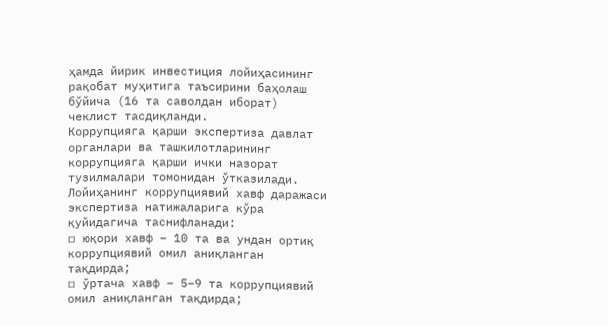ҳамда йирик инвестиция лойиҳасининг рақобат муҳитига таъсирини баҳолаш бўйича (16 та саволдан иборат) чеклист тасдиқланди.
Коррупцияга қарши экспертиза давлат органлари ва ташкилотларининг коррупцияга қарши ички назорат тузилмалари томонидан ўтказилади.
Лойиҳанинг коррупциявий хавф даражаси экспертиза натижаларига кўра қуйидагича таснифланади:
▫ юқори хавф – 10 та ва ундан ортиқ коррупциявий омил аниқланган тақдирда;
▫ ўртача хавф – 5–9 та коррупциявий омил аниқланган тақдирда;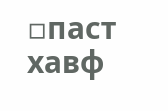▫паст хавф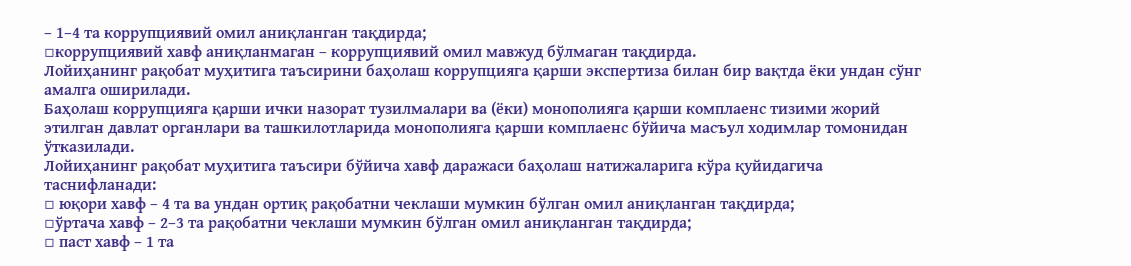– 1–4 та коррупциявий омил аниқланган тақдирда;
▫коррупциявий хавф аниқланмаган – коррупциявий омил мавжуд бўлмаган тақдирда.
Лойиҳанинг рақобат муҳитига таъсирини баҳолаш коррупцияга қарши экспертиза билан бир вақтда ёки ундан сўнг амалга оширилади.
Баҳолаш коррупцияга қарши ички назорат тузилмалари ва (ёки) монополияга қарши комплаенс тизими жорий этилган давлат органлари ва ташкилотларида монополияга қарши комплаенс бўйича масъул ходимлар томонидан ўтказилади.
Лойиҳанинг рақобат муҳитига таъсири бўйича хавф даражаси баҳолаш натижаларига кўра қуйидагича таснифланади:
▫ юқори хавф – 4 та ва ундан ортиқ рақобатни чеклаши мумкин бўлган омил аниқланган тақдирда;
▫ўртача хавф – 2–3 та рақобатни чеклаши мумкин бўлган омил аниқланган тақдирда;
▫ паст хавф – 1 та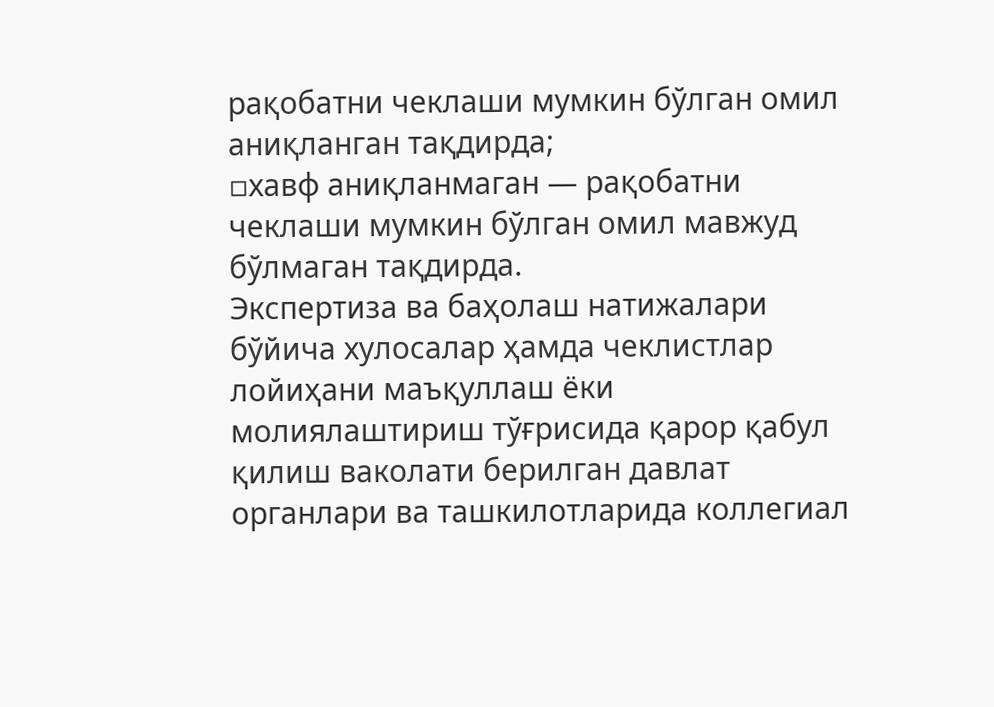рақобатни чеклаши мумкин бўлган омил аниқланган тақдирда;
▫хавф аниқланмаган — рақобатни чеклаши мумкин бўлган омил мавжуд бўлмаган тақдирда.
Экспертиза ва баҳолаш натижалари бўйича хулосалар ҳамда чеклистлар лойиҳани маъқуллаш ёки молиялаштириш тўғрисида қарор қабул қилиш ваколати берилган давлат органлари ва ташкилотларида коллегиал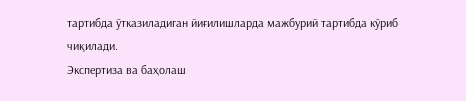тартибда ўтказиладиган йиғилишларда мажбурий тартибда кўриб чиқилади.
Экспертиза ва баҳолаш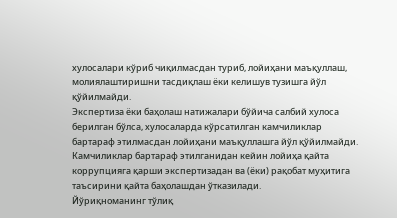хулосалари кўриб чиқилмасдан туриб, лойиҳани маъқуллаш, молиялаштиришни тасдиқлаш ёки келишув тузишга йўл қўйилмайди.
Экспертиза ёки баҳолаш натижалари бўйича салбий хулоса берилган бўлса, хулосаларда кўрсатилган камчиликлар бартараф этилмасдан лойиҳани маъқуллашга йўл қўйилмайди.
Камчиликлар бартараф этилганидан кейин лойиҳа қайта коррупцияга қарши экспертизадан ва (ёки) рақобат муҳитига таъсирини қайта баҳолашдан ўтказилади.
Йўриқноманинг тўлиқ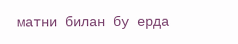матни билан бу ерда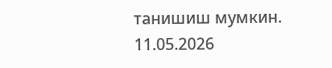танишиш мумкин.
11.05.2026